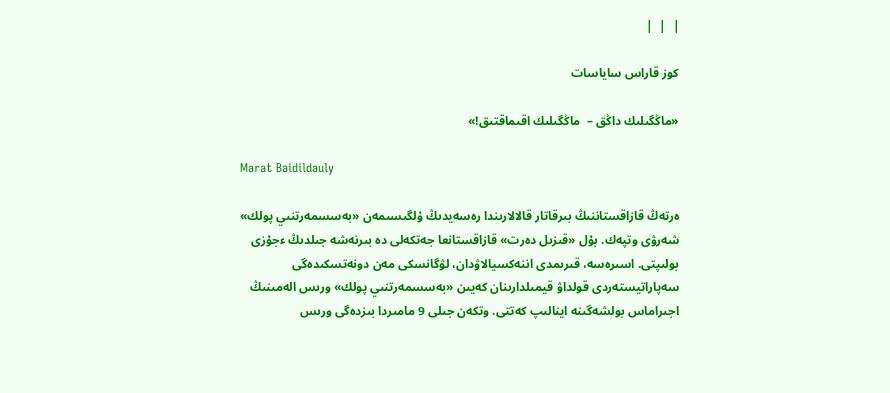|  |  |

كوز قاراس ساياسات

«ماڭگىلىك داڭق –  ماڭگىلىك اقىماقتىق!»

Marat Baidildauly

ەرتەڭ قازاقستاننىڭ بىرقاتار قالالارىندا رەسەيدىڭ ۇلگىسىمەن «بەسسمەرتنىي پولك» شەرۋى وتپەك. بۇل «قىزىل دەرت» قازاقستانعا جەتكەلى دە بىرنەشە جىلدىڭ ءجۇزى بولىپتى. اسىرەسە، قىرىمدى اننەكسيالاۋدان، لۋگانسكى مەن دونەتسكىدەگى سەپاراتيستەردى قولداۋ قيمىلدارىنان كەيىن «بەسسمەرتنىي پولك» ورىس الەمىنىڭ اجىراماس بولشەگىنە اينالىپ كەتتى. وتكەن جىلى 9 مامىردا بىزدەگى ورىس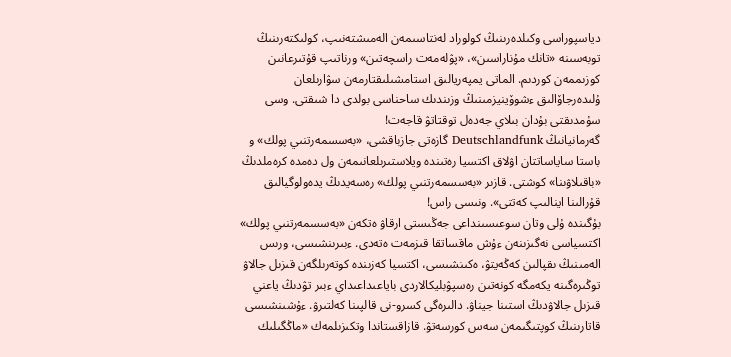دياسپوراسى وكىلدەرىنىڭ كولوراد لەنتاسىمەن الەمىشتەنىپ، كولىكتەرىنىڭ توبەسىنە «تانك مۇناراسىن»، «پۋلەمەت راسچەتىن» ورناتىپ قۇتىرعانىن كوزىممەن كوردىم. الماتى يمپەريالىق استامشىلىقتارمەن سۋارىلعان ۇلىدەرجاۆالىق ءشوۆينيزمىنىڭ وزىندىك ساحناسى بولدى دا شىقتى. وسى سۇمدىقتى بۇدان بىلاي جەدەل توقتاتۋ قاجەت!
گەرمانيانىڭ Deutschlandfunk گازەتى جازباقشى، «بەسسمەرتنىي پولك» و باستا ساياساتتان اۋلاق اكتسيا رەتىندە ويلاستىرىلعانىمەن ول دەمدە كرەملدىڭ «باقىلاۋىنا» كوشتى. قازىر «بەسسمەرتنىي پولك» رەسەيدىڭ يدەولوگيالىق قۇرالىنا اينالىپ كەتتى». ونىسى راس!
بۇگىندە ۇلى وتان سوعىسىنداعى جەڭىستى ارقاۋ ەتكەن «بەسسمەرتنىي پولك» اكتسياسى نەگىزىنەن ءۇش ماقساتقا قىزمەت ەتەدى. ءبىرىنشىسى، ورىس الەمىنىڭ ىقپالىن كەڭەيتۋ، ەكىنشىسى، اكتسيا كەزىندە كوتەرىلگەن قىزىل جالاۋ توڭىرەگىنە يكەمگە كونەتىن رەسپۋبليكالاردى باياعىداعىداي ءبىر تۋدىڭ ياعني قىزىل جالاۋدىڭ استىنا جيناۋ. دالىرەگى كسرو-نى قالپىنا كەلتىرۋ. ءۇشىنشىسى قاتارىنىڭ كوپتىگىمەن سەس كورسەتۋ. قازاقستاندا وتكىزىلمەك «ماڭگىلىك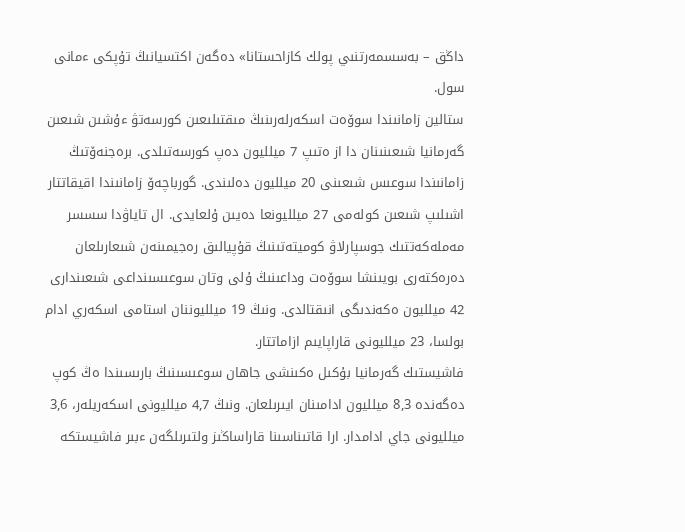داڭق – بەسسمەرتنىي پولك كازاحستانا» دەگەن اكتسيانىڭ تۇپكى ءمانى سول.
ستالين زامانىندا سوۆەت اسكەرلەرىنىڭ مىقتىلىعىن كورسەتۋ ءۇشىن شىعىن گەرمانيا شىعىنىنان دا از ەتىپ 7 ميلليون دەپ كورسەتىلدى. برەجنەۆتىڭ زامانىندا سوعىس شىعىنى 20 ميلليون دەلىندى. گورباچەۆ زامانىندا اقيقاتتار اشىلىپ شىعىن كولەمى 27 ميلليونعا دەيىن ۇلعايدى. ال تاياۋدا سسسر مەملەكەتتىك جوسپارلاۋ كوميتەتىنىڭ قۇپيالىق رەجيمىنەن شىعارىلعان دەرەكتەرى بويىنشا سوۆەت وداعىنىڭ ۇلى وتان سوعىسىنداعى شىعىندارى 42 ميلليون ەكەندىگى انىقتالدى. ونىڭ 19 ميلليوننان استامى اسكەري ادام بولسا، 23 ميلليونى قاراپايىم ازاماتتار.
فاشيستىك گەرمانيا بۇكىل ەكىنشى جاھان سوعىسىنىڭ بارىسىندا ەڭ كوپ دەگەندە 8,3 ميلليون ادامىنان ايىرىلعان. ونىڭ 4,7 ميلليونى اسكەريلەر، 3,6 ميلليونى جاي ادامدار. ارا قاتىناسىنا قاراساڭىز ولتىرىلگەن ءبىر فاشيستكە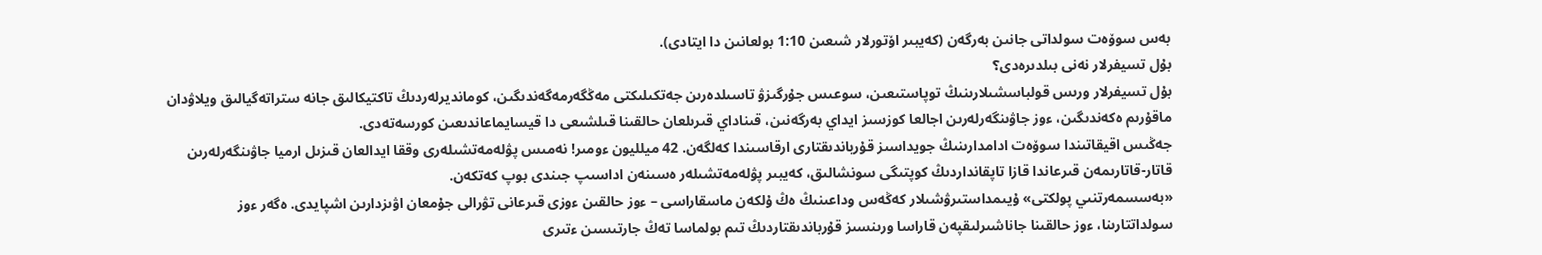بەس سوۆەت سولداتى جانىن بەرگەن (كەيبىر اۆتورلار شىعىن 1:10 بولعانىن دا ايتادى).
بۇل تسيفرلار نەنى بىلدىرەدى؟
بۇل تسيفرلار ورىس قولباسشىلارىنىڭ توپاستىعىن، سوعىس جۇرگىزۋ تاسىلدەرىن جەتكىلىكتى مەڭگەرمەگەندىگىن، كومانديرلەردىڭ تاكتيكالىق جانە ستراتەگيالىق ويلاۋدان ماقۇرىم ەكەندىگىن، ءوز جاۋىنگەرلەرىن اجالعا كوزسىز ايداي بەرگەنىن، قىناداي قىرىلعان حالقىنا قىلشىعى دا قيسايماعاندىعىن كورسەتەدى.
جەڭىس اقيقاتىندا سوۆەت ادامدارىنىڭ جويداسىز قۇرباندىقتارى ارقاسىندا كەلگەن. 42 ميلليون ءومىر! نەمىس پۋلەمەتشىلەرى وققا ايدالعان قىزىل ارميا جاۋىنگەرلەرىن قاتار-قاتارىمەن قىرعاندا قازا تاپقانداردىڭ كوپتىگى سونشالىق، كەيبىر پۋلەمەتشىلەر ەسىنەن اداسىپ جىندى بوپ كەتكەن.
«بەسسمەرتنىي پولكتى» ۇيىمداستىرۋشىلار كەڭەس وداعىنىڭ ەڭ ۇلكەن ماسقاراسى – ءوز حالقىن ءوزى قىرعانى تۋرالى جۇمعان اۋىزدارىن اشپايدى. ەگەر ءوز سولداتتارىنا، ءوز حالقىنا جاناشىرلىقپەن قاراسا ورىنسىز قۇرباندىقتاردىڭ تىم بولماسا تەڭ جارتىسىن ءتىرى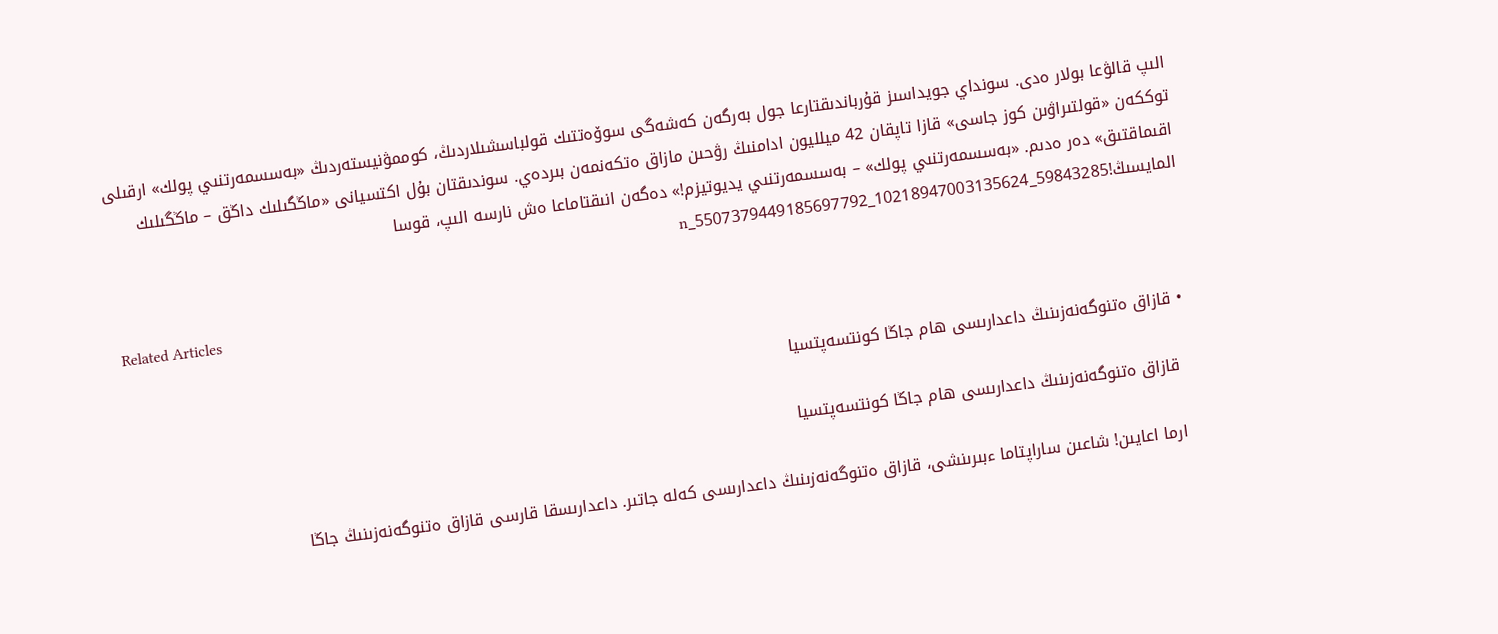الىپ قالۋعا بولار ەدى. سونداي جويداسىز قۇرباندىقتارعا جول بەرگەن كەشەگى سوۆەتتىك قولباسشىلاردىڭ، كوممۋنيستەردىڭ «بەسسمەرتنىي پولك» ارقىلى توككەن «قولتىراۋىن كوز جاسى» قازا تاپقان 42 ميلليون ادامنىڭ رۋحىن مازاق ەتكەنمەن بىردەي. سوندىقتان بۇل اكتسيانى «ماڭگىلىك داڭق – ماڭگىلىك اقىماقتىق» دەر ەدىم. «بەسسمەرتنىي پولك» – بەسسمەرتنىي يديوتيزم!» دەگەن انىقتاماعا ەش نارسە الىپ، قوسا المايسىڭ!59843285_10218947003135624_5507379449185697792_n

Related Articles

  • قازاق ەتنوگەنەزىنىڭ داعدارىسى ھام جاڭا كونتسەپتسيا

    قازاق ەتنوگەنەزىنىڭ داعدارىسى ھام جاڭا كونتسەپتسيا

    ارما اعايىن! شاعىن ساراپتاما ءبىرىنشى، قازاق ەتنوگەنەزىنىڭ داعدارىسى كەلە جاتىر. داعدارىسقا قارسى قازاق ەتنوگەنەزىنىڭ جاڭا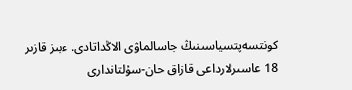كونتسەپتسياسىنىڭ جاسالماۋى الاڭداتادى. ءبىز قازىر 18 عاسىرلارداعى قازاق حان-سۇلتاندارى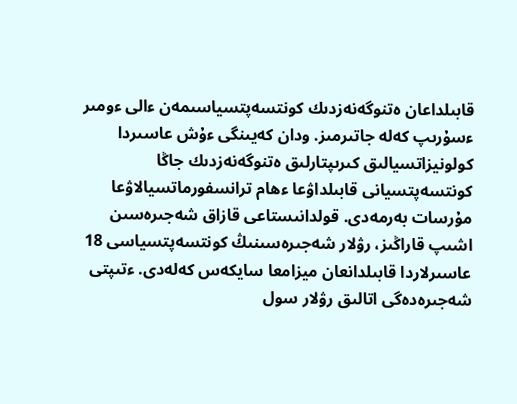قابىلداعان ەتنوگەنەزدىك كونتسەپتسياسىمەن ءالى ءومىر ءسۇرىپ كەلە جاتىرمىز. ودان كەيىنگى ءۇش عاسىردا كولونيزاتسيالىق كىرىپتارلىق ەتنوگەنەزدىك جاڭا كونتسەپتسيانى قابىلداۋعا ءھام ترانسفورماتسيالاۋعا مۇرسات بەرمەدى. قولدانىستاعى قازاق شەجىرەسىن اشىپ قاراڭىز، رۋلار شەجىرەسىنىڭ كونتسەپتسياسى 18 عاسىرلاردا قابىلدانعان ميزامعا سايكەس كەلەدى. ءتىپتى شەجىرەدەگى اتالىق رۋلار سول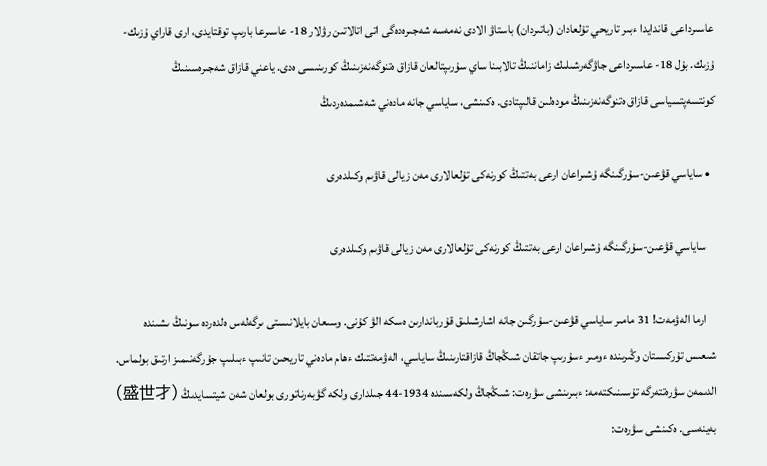عاسىرداعى قاندايدا ءبىر تاريحي تۇلعادان (باتىردان) باستاۋ الادى نەمەسە شەجىرەدەگى اتى اتالاتىن رۋلار 18- عاسىرعا بارىپ توقتايدى، ارى قاراي ۇزىك-ۇزىك. بۇل 18- عاسىرداعى جاۋگەرشىلىك زاماننىڭ تالابىنا ساي سۇرىپتالعان قازاق ەتنوگەنەزىنىڭ كورىنىسى ەدى. ياعني قازاق شەجىرەسىنىڭ كونتسەپتسياسى قازاق ەتنوگەنەزىنىڭ مودەلىن قالىپتادى. ەكىنشى، ساياسي جانە مادەني شەشىمدەردىڭ

  • ساياسي قۋعىن-سۇرگىنگە ۇشىراعان ارعى بەتتىڭ كورنەكى تۇلعالارى مەن زيالى قاۋىم وكىلدەرى

    ساياسي قۋعىن-سۇرگىنگە ۇشىراعان ارعى بەتتىڭ كورنەكى تۇلعالارى مەن زيالى قاۋىم وكىلدەرى

    ارما الەۋمەت! 31 مامىر ساياسي قۋعىن-سۇرگىن جانە اشارشىلىق قۇرباندارىن ەسكە الۋ كۇنى. وسىعان بايلانىستى ىرگەلەس ەلدەردە سونىڭ ىشىندە شىعىس تۇركىستان وڭىرىندە ءومىر ءسۇرىپ جاتقان شىڭجاڭ قازاقتارىنىڭ ساياسي، الەۋمەتتىك ءھام مادەني تاريحىن تانىپ ءبىلىپ جۇرگەنىمىز ارتىق بولماس. الدىمەن سۋرەتتەرگە تۇسىنىكتەمە: ءبىرىنشى سۋرەت: شىڭجاڭ ولكەسىندە 1934-44 جىلدارى ولكە گۋبەرناتورى بولعان شەن شيتسايدىڭ (盛世才) بەينەسى. ەكىنشى سۋرەت: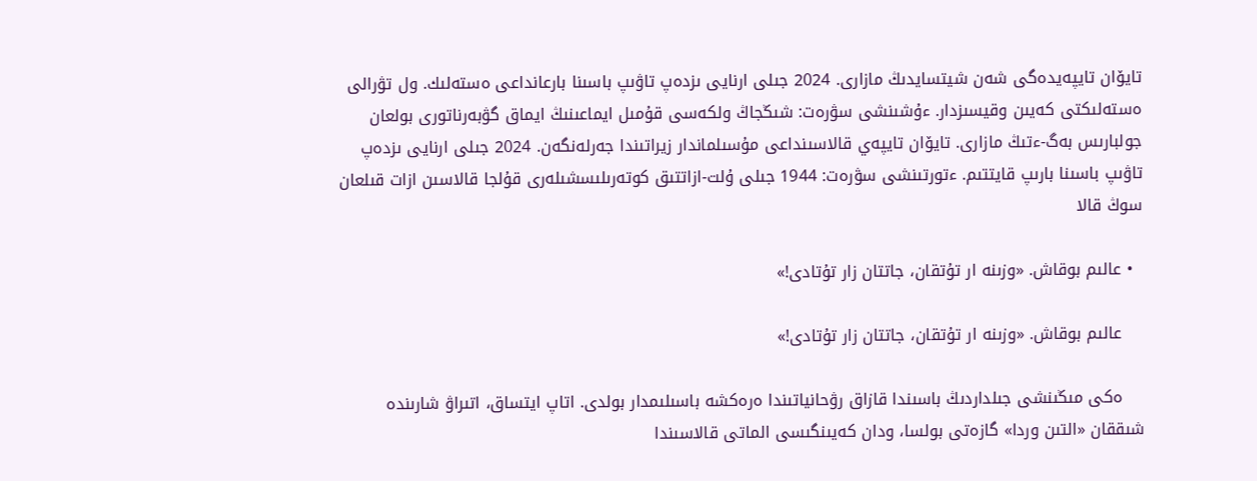تايۆان تايپەيدەگى شەن شيتسايدىڭ مازارى. 2024 جىلى ارنايى ىزدەپ تاۋىپ باسىنا بارعانداعى ەستەلىك. ول تۋرالى ەستەلىكتى كەيىن وقيسىزدار. ءۇشىنشى سۋرەت: شىڭجاڭ ولكەسى قۇمىل ايماعىنىڭ ايماق گۋبەرناتورى بولعان جولبارىس بەگ-ءتىڭ مازارى. تايۆان تايپەي قالاسىنداعى مۇسىلماندار زيراتىندا جەرلەنگەن. 2024 جىلى ارنايى ىزدەپ تاۋىپ باسىنا بارىپ قايتتىم. ءتورتىنشى سۋرەت: 1944 جىلى ۇلت-ازاتتىق كوتەرىلىسشىلەرى قۇلجا قالاسىن ازات قىلعان سوڭ قالا

  • عالىم بوقاش. «وزىنە ار تۇتقان، جاتتان زار تۇتادى!»

    عالىم بوقاش. «وزىنە ار تۇتقان، جاتتان زار تۇتادى!»

    ەكى مىڭىنشى جىلداردىڭ باسىندا قازاق رۋحانياتىندا ەرەكشە باسىلىمدار بولدى. اتاپ ايتساق، اتىراۋ شارىندە شىققان «التىن وردا» گازەتى بولسا، ودان كەيىنگىسى الماتى قالاسىندا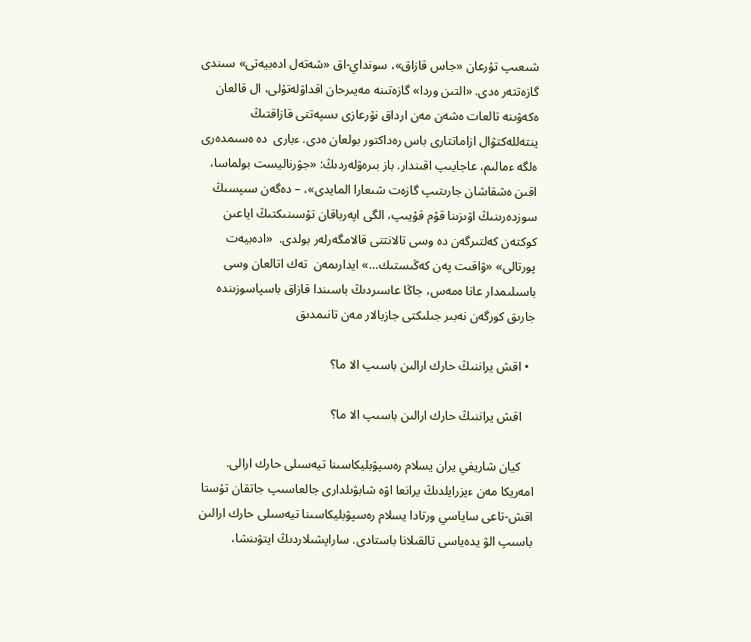شىعىپ تۇرعان «جاس قازاق»، سونداي-اق «شەتەل ادەبيەتى» سىندى گازەتتەر ەدى. «التىن وردا» گازەتىنە مەيىرحان اقداۋلەتۇلى، ال قالعان ەكەۋىنە تالعات ەشەن مەن ارداق نۇرعازى ىسپەتتى قازاقتىڭ ينتەللەكتۋال ازاماتتارى باس رەداكتور بولعان ەدى. ءبارى  دە ەسىمدەرى ەلگە ءمالىم، عاجايىپ اقىندار. باز بىرەۋلەردىڭ: «جۋرناليست بولماسا، اقىن ەشقاشان جارىتىپ گازەت شىعارا المايدى»، – دەگەن سىپسىڭ سوزدەرىنىڭ اۋىزىنا قۇم قۇيىپ، الگى اپەرباقان تۇسىنىكتىڭ اياعىن كوكتەن كەلتىرگەن دە وسى تالانتتى قالامگەرلەر بولدى.  «ادەبيەت پورتالى» «ۋاقىت پەن كەڭىستىك…» ايدارىمەن  تەك اتالعان وسى باسىلىمدار عانا ەمەس، جاڭا عاسىردىڭ باسىندا قازاق باسپاسوزىندە جارىق كورگەن نەبىر جىلىكتى جازبالار مەن تانىمدىق

  • اقش يراننىڭ حارك ارالىن باسىپ الا ما؟

    اقش يراننىڭ حارك ارالىن باسىپ الا ما؟

    كيان شاريفي يران يسلام رەسپۋبليكاسىنا تيەسىلى حارك ارالى. امەريكا مەن ءيزرايلدىڭ يرانعا اۋە شابۋىلدارى جالعاسىپ جاتقان تۇستا اقش-تاعى ساياسي ورتادا يسلام رەسپۋبليكاسىنا تيەسىلى حارك ارالىن باسىپ الۋ يدەياسى تالقىلانا باستادى. ساراپشىلاردىڭ ايتۋىنشا،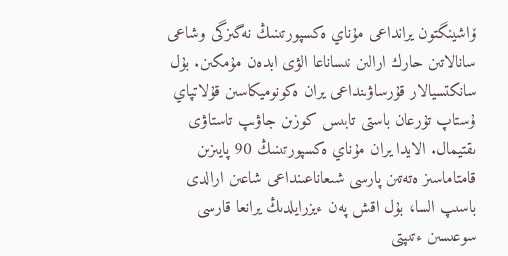ۆاشينگتون يرانداعى مۇناي ەكسپورتىنىڭ نەگىزگى وشاعى سانالاتىن حارك ارالىن نىساناعا الۋى ابدەن مۇمكىن. بۇل سانكتسيالار قۇرساۋىنداعى يران ەكونوميكاسىن قۇلاتپاي ۇستاپ تۇرعان باستى تابىس كوزىن جاۋىپ تاستاۋى ىقتيمال. الايدا يران مۇناي ەكسپورتىنىڭ 90 پايىزىن قامتاماسىز ەتەتىن پارسى شىعاناعىنداعى شاعىن ارالدى باسىپ السا، بۇل اقش پەن ءيزرايلدىڭ يرانعا قارسى سوعىسىن ءتىپتى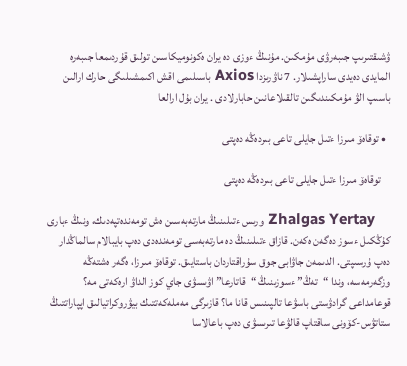ۋشىقتىرىپ جىبەرۋى مۇمكىن. مۇنىڭ ءوزى دە يران ەكونوميكاسىن تولىق قۇردىمعا جىبەرە المايدى دەيدى ساراپشىلار. 7 ناۋرىزدا Axios باسىلىمى اقش اكىمشىلىگى حارك ارالىن باسىپ الۋ مۇمكىندىگىن تالقىلاعانىن حابارلادى . يران بۇل ارالعا

  • توقاەۆ مىرزا ءتىل جايلى تاعى بىردەڭە دەپتى

    توقاەۆ مىرزا ءتىل جايلى تاعى بىردەڭە دەپتى

    Zhalgas Yertay ورىس ءتىلىنىڭ مارتەبەسىن ەش تومەندەتپەدىك، ونىڭ ءبارى كۇڭكىل ءسوز دەگەن ەكەن. قازاق ءتىلىنىڭ دە مارتەبەسى تومەندەدى دەپ بايبالام سالماڭدار دەپ ۇرسىپتى. الدىمەن جاۋابى جوق سۇراقتاردان باستايىق. توقاەۆ مىرزا، ەگەر ەشتەڭە وزگەرمەسە، وندا “تەڭ” ءسوزىنىڭ “قاتارعا” اۋىسۋى جاي كوز الداۋ ارەكەتى مە؟ قوعامداعى گرادۋستى باسۋعا تالپىنىس قانا ما؟ قازىرگى مەملەكەتتىك بيۋروكراتيالىق اپپاراتتىڭ ستاتۋس-كۆونى ساقتاپ قالۋعا تىرىسۋى دەپ باعالاسا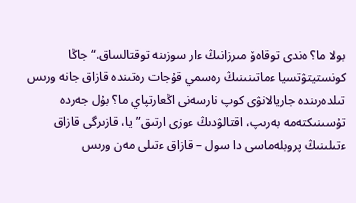بولا ما؟ ەندى توقاەۆ مىرزانىڭ ءار سوزىنە توقتالساق.“جاڭا كونستيتۋتسيا ءماتىنىنىڭ رەسمي قۇجات رەتىندە قازاق جانە ورىس تىلدەرىندە جاريالانۋى كوپ نارسەنى اڭعارتپاي ما؟ بۇل جەردە تۇسىنىكتەمە بەرىپ، اقتالۋدىڭ ءوزى ارتىق”يا، قازىرگى قازاق ءتىلىنىڭ پروبلەماسى دا سول – قازاق ءتىلى مەن ورىس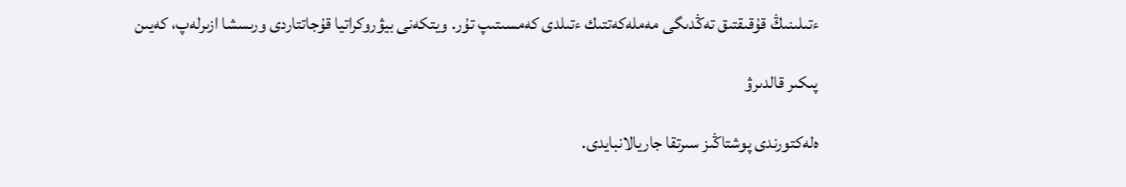ءتىلىنىڭ قۇقىقتىق تەڭدىگى مەملەكەتتىك ءتىلدى كەمسىتىپ تۇر. ويتكەنى بيۋروكراتيا قۇجاتتاردى ورىسشا ازىرلەپ، كەيىن

پىكىر قالدىرۋ

ەلەكتورندى پوشتاڭىز سىرتقا جاريالانبايدى.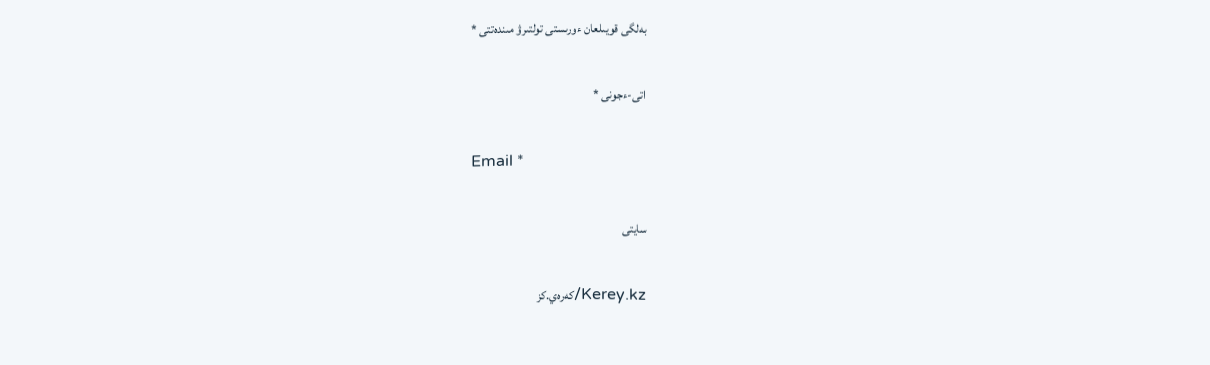بەلگى قويىلعان ءورىستى تولتىرۋ مىندەتتى *

اتى-ءجونى *

Email *

سايتى

Kerey.kz/كەرەي.كز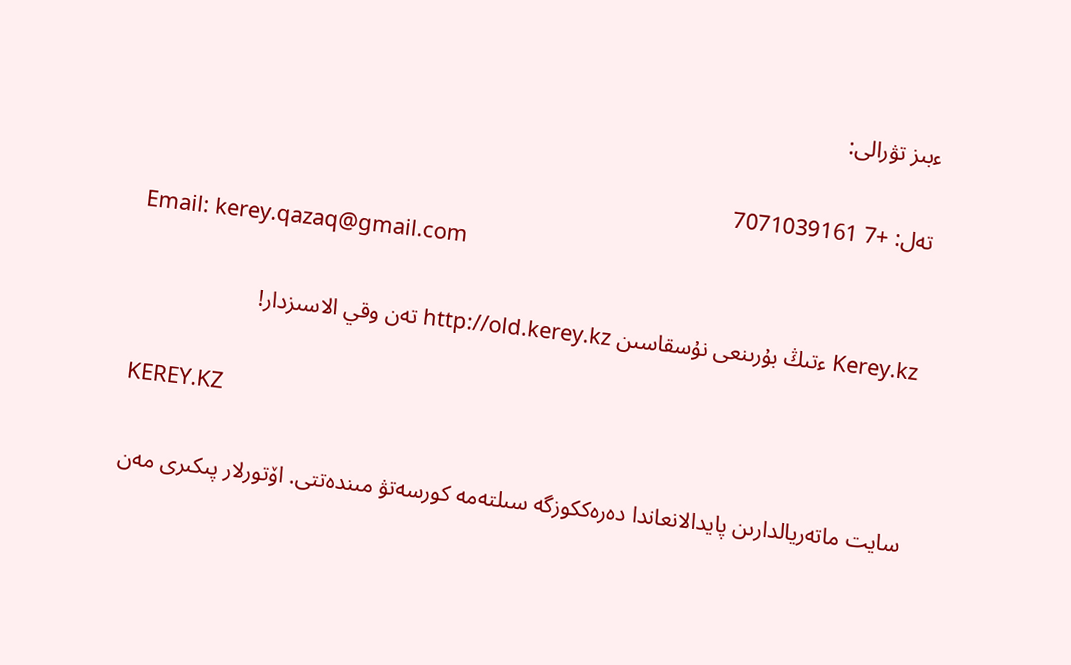ءبىز تۋرالى:

تەل: +7 7071039161
Email: kerey.qazaq@gmail.com

Kerey.kz ءتىڭ بۇرىنعى نۇسقاسىن http://old.kerey.kz تەن وقي الاسىزدار!

KEREY.KZ

سايت ماتەريالدارىن پايدالانعاندا دەرەككوزگە سىلتەمە كورسەتۋ مىندەتتى. اۆتورلار پىكىرى مەن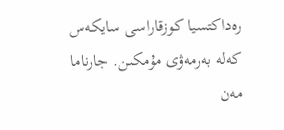رەداكتسيا كوزقاراسى سايكەس كەلە بەرمەۋى مۇمكىن. جارناما مەن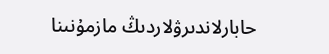حابارلاندىرۋلاردىڭ مازمۇنىنا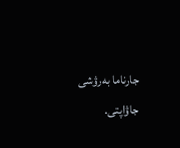جارناما بەرۋشى جاۋاپتى.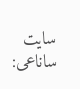سايت ساناعى: